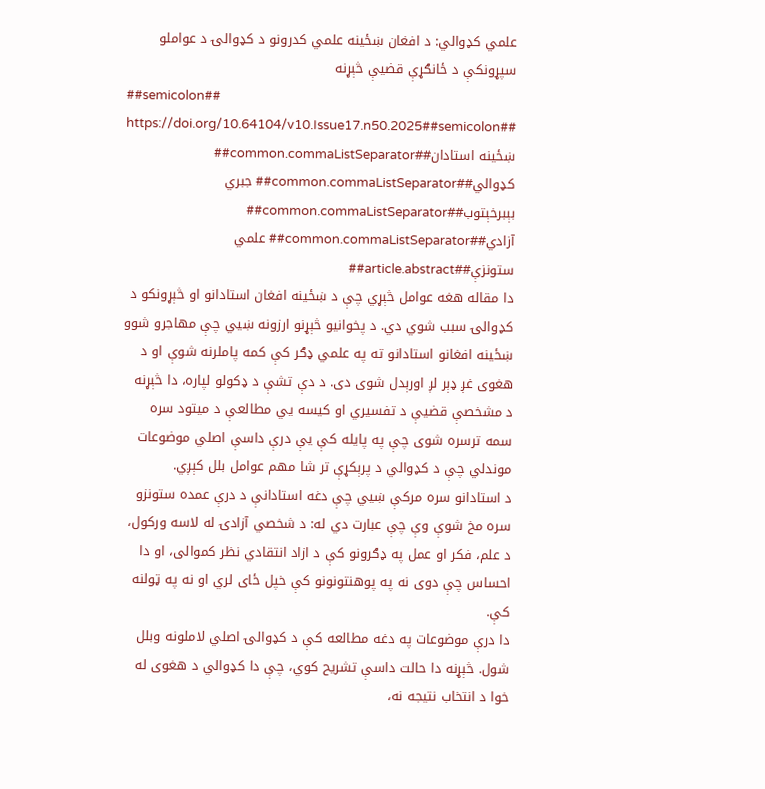علمي کډوالي: د افغان ښځینه علمي کدرونو د کډوالۍ د عواملو سپړونکې د ځانګړې قضیې څېړنه
##semicolon##
https://doi.org/10.64104/v10.Issue17.n50.2025##semicolon##
ښځینه استادان##common.commaListSeparator## کډوالي##common.commaListSeparator## جبري بېبرخېتوب##common.commaListSeparator## آزادي##common.commaListSeparator## علمي ستونزې##article.abstract##
دا مقاله هغه عوامل څېړي چې د ښځینه افغان استادانو او څېړونکو د کډوالۍ سبب شوي دي. د پخوانیو څېړنو ارزونه ښيي چې مهاجرو شوو ښځینه افغانو استادانو ته په علمي ډګر کې کمه پاملرنه شوې او د هغوی غږ ډېر لږ اورېدل شوی دی. د دې تشې د ډکولو لپاره، دا څېړنه د مشخصې قضیې د تفسيري او کيسه يي مطالعې د میتود سره سمه ترسره شوی چې په پایله کې یې درې داسې اصلي موضوعات موندلي چې د کډوالي د پرېکړې تر شا مهم عوامل بلل کېږي.
د استادانو سره مرکې ښيي چې دغه استادانې د درې عمده ستونزو سره مخ شوې وې چې عبارت دي له: د شخصي آزادۍ له لاسه ورکول، د علم، فکر او عمل په ډګرونو کې د ازاد انتقادي نظر کموالی، او دا احساس چې دوی نه په پوهنتونونو کې خپل ځای لري او نه په ټولنه کې.
دا درې موضوعات په دغه مطالعه کې د کډوالۍ اصلي لاملونه وبلل شول. څېړنه دا حالت داسې تشریح کوي، چې دا کډوالي د هغوی له خوا د انتخاب نتیجه نه،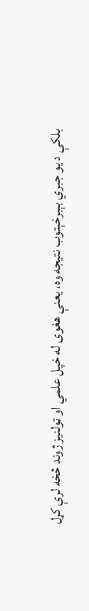بلکې د یو جبري بېبرخېتوب نتیجه وه، یعنې هغوی له خپل علمي او ټولنیز ژوند څخه لرې کړل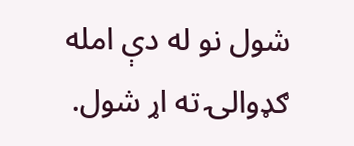شول نو له دې امله ګډوالۍ ته اړ شول.